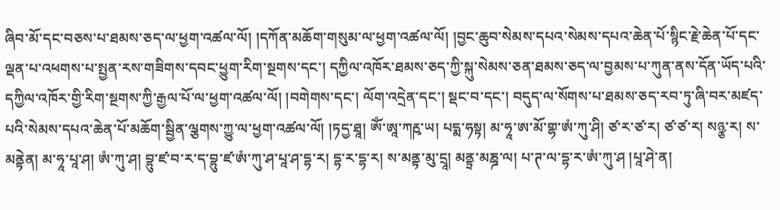ཞིབ་མོ་དང་བཅས་པ་ཐམས་ཅད་ལ་ཕྱག་འཚལ་ལོ། །དཀོན་མཆོག་གསུམ་ལ་ཕྱག་འཚལ་ལོ། །བྱང་ཆུབ་སེམས་དཔའ་སེམས་དཔའ་ཆེན་པོ་སྙིང་རྗེ་ཆེན་པོ་དང་ལྡན་པ་འཕགས་པ་སྤྱན་རས་གཟིགས་དབང་ཕྱུག་རིག་སྔགས་དང་། དཀྱིལ་འཁོར་ཐམས་ཅད་ཀྱི་སྐུ་སེམས་ཅན་ཐམས་ཅད་ལ་བྱམས་པ་ཀུན་ནས་དོན་ཡོད་པའི་དཀྱིལ་འཁོར་གྱི་རིག་སྔགས་ཀྱི་རྒྱལ་པོ་ལ་ཕྱག་འཚལ་ལོ། །བགེགས་དང་། ལོག་འདྲེན་དང་། སྡང་བ་དང་། བདུད་ལ་སོགས་པ་ཐམས་ཅད་རབ་ཏུ་ཞི་བར་མཛད་པའི་སེམས་དཔའ་ཆེན་པོ་མཆོག་སྦྱིན་ལྕགས་ཀྱུ་ལ་ཕྱག་འཚལ་ལོ། །ཏདྱ་ཐཱ། ཨོཾ་ཨཱ་ཀརྵ་ཡ། པདྨ་ཧསྟ། མ་ཧཱ་ཨ་མོ་གྷ་ཨཾ་ཀུ་ཤི། ཙ་ར་ཙ་ར། ཙ་ཙ་ར། སཉྩ་ར། ས་མནྟེན། མ་ཧཱ་པཱ་ཤ། ཨཾ་ཀུ་ཤ། བྷུ་ཛ་བ་ར་ད་བྷུ་ཛ་ཨཾ་ཀུ་ཤ་པཱ་ཤ་དྷ་ར། དྷ་ར་དྷ་ར། ས་མནྟ་མུ་དྲཱ། མནྟྲ་མཎྜ་ལ། པ་ཊ་ལ་དྷ་ར་ཨཾ་ཀུ་ཤ །པཱ་ཤེ་ན།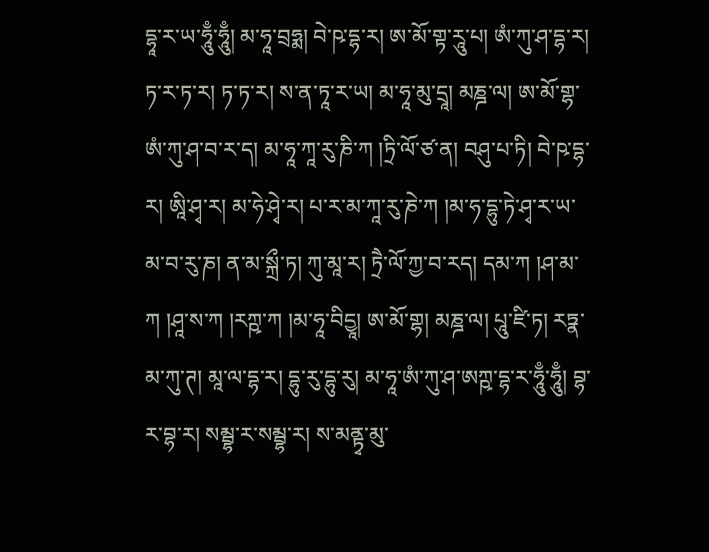དྷཱ་ར་ཡ་ཧཱུྃ་ཧཱུྃ། མ་ཧཱ་བྲཧྨ། བེ་ཥ་དྷ་ར། ཨ་མོ་གྟ་རཱུ་པ། ཨཾ་ཀུ་ཤ་དྷ་ར། ཏ་ར་ཏ་ར། ཏ་ཏ་ར། ས་ན་ཏཱ་ར་ཡ། མ་ཧཱ་མུ་དྲཱ། མཎྜ་ལ། ཨ་མོ་གྷ་ཨཾ་ཀུ་ཤ་བ་ར་ད། མ་ཧཱ་ཀཱ་རུ་ཎི་ཀ །ཏྲི་ལོ་ཙ་ན། བཤུ་པ་ཏི། བེ་ཥ་དྷ་ར། ཨཱི་ཤྭ་ར། མ་ཧེ་ཤྭེ་ར། པ་ར་མ་ཀཱ་རུ་ཎེ་ཀ །མ་ཧ་དྷུ་ཏེ་ཤྭ་ར་ཡ་མ་བ་རུ་ཎ། ན་མ་སྐྲྀ་ཏ། ཀུ་མཱ་ར། ཏྲཻ་ལོ་ཀྱ་བ་རད། དམ་ཀ །ཤ་མ་ཀ །ཤཱ་ས་ཀ །རཀྵ་ཀ །མ་ཧཱ་བིདྱཱ། ཨ་མོ་གྷ། མཎྜ་ལ། པཱུ་ཛི་ཏ། རཏྣ་མ་ཀུ་ཊ། མཱ་ལ་དྷ་ར། དྷུ་རུ་དྷུ་རུ། མ་ཧཱ་ཨཾ་ཀུ་ཤ་ཨཀྵ་དྷ་ར་ཧཱུྃ་ཧཱུྃ། བྷ་ར་བྷ་ར། སམྦྷ་ར་སམྦྷ་ར། ས་མནྟྭ་མུ་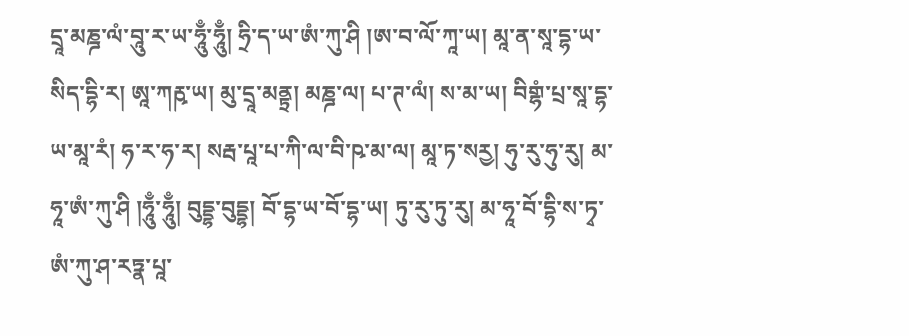དྲཱ་མཎྜ་ལཾ་བཱུ་ར་ཡ་ཧཱུྃ་ཧཱུྃ། ཧྲི་ད་ཡ་ཨཾ་ཀུ་ཤི །ཨ་བ་ལོ་ཀཱ་ཡ། མཱ་ན་སཱ་དྷ་ཡ་སིད་དྷི་ར། ཨཱ་ཀརྵ་ཡ། མུ་དྲཱ་མནྟྲ། མཎྜ་ལ། པ་ཊ་ལཾ། ས་མ་ཡ། བིགྷཾ་པྲ་སཱ་དྷ་ཡ་མཱ་རཾ། ཧ་ར་ཧ་ར། སརྦ་པཱ་པ་ཀི་ལ་བི་ཥ་མ་ལ། མཱ་ཏ་སརྱ། ཧུ་རུ་ཧུ་རུ། མ་ཧཱ་ཨཾ་ཀུ་ཤི །ཧཱུྃ་ཧཱུྃ། བུདྡྷ་བུདྡྷ། བོ་དྷ་ཡ་བོ་དྷ་ཡ། ཏུ་རུ་ཏུ་རུ། མ་ཧཱ་བོ་དྷི་ས་ཏྭ་ཨཾ་ཀུ་ཤ་རཏྣ་པཱ་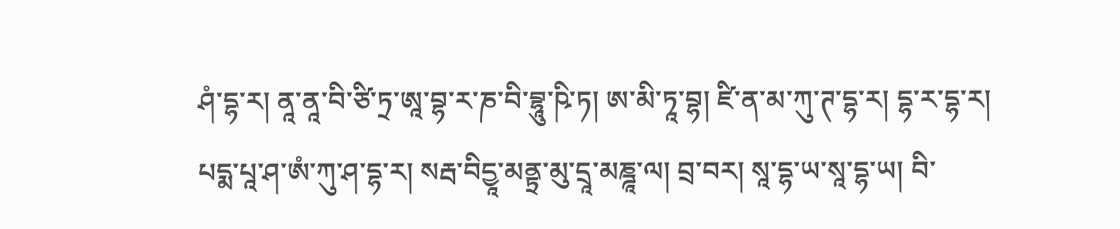ཤཾ་དྷ་ར། ནཱ་ནཱ་བི་ཙི་ཏྲ་ཨཱ་བྷ་ར་ཎ་བི་བྷཱུ་ཥི་ཏ། ཨ་མི་ཏཱ་བྷ། ཛི་ན་མ་ཀུ་ཊ་དྷ་ར། དྷ་ར་དྷ་ར། པདྨ་པཱ་ཤ་ཨཾ་ཀུ་ཤ་དྷ་ར། སརྦ་བིདྱཱ་མནྟྲ་མུ་དྲཱ་མཎྜཱ་ལ། བྲ་བར། སཱ་དྷ་ཡ་སཱ་དྷ་ཡ། བི་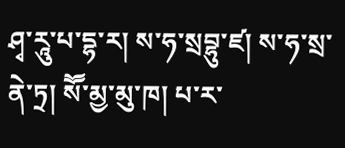ཤྭ་རཱུ་པ་དྷ་ར། ས་ཧ་སྲབྷུ་ཛ། ས་ཧ་སྲ་ནེ་ཏྲ། སཽ་མྱ་མུ་ཁ། པ་ར་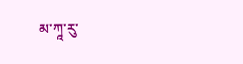མ་ཀཱ་རུ་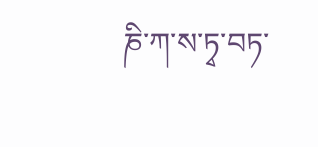ཎི་ཀ་ས་ཏྭ་བཏ་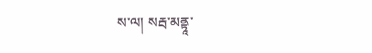ས་ལ། སརྦ་མནྟཱ་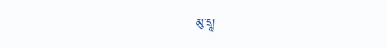མུ་དྲཱ།